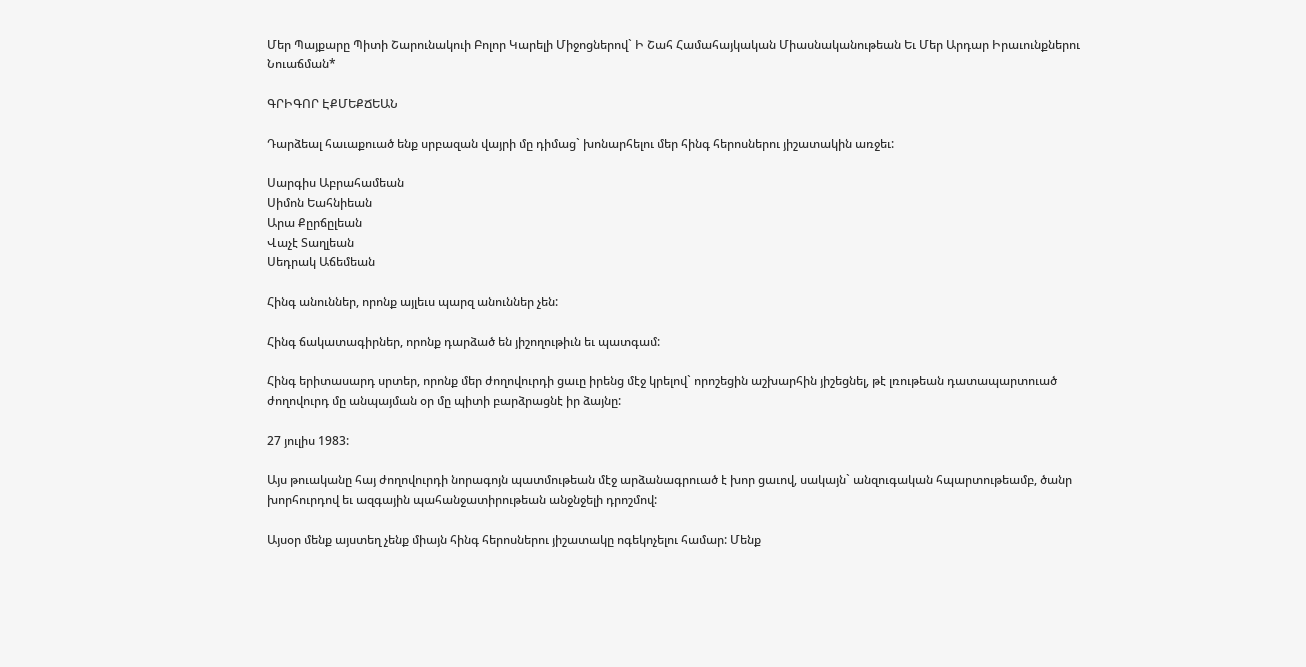Մեր Պայքարը Պիտի Շարունակուի Բոլոր Կարելի Միջոցներով` Ի Շահ Համահայկական Միասնականութեան Եւ Մեր Արդար Իրաւունքներու Նուաճման*

ԳՐԻԳՈՐ ԷՔՄԵՔՃԵԱՆ

Դարձեալ հաւաքուած ենք սրբազան վայրի մը դիմաց` խոնարհելու մեր հինգ հերոսներու յիշատակին առջեւ:

Սարգիս Աբրահամեան
Սիմոն Եահնիեան
Արա Քըրճըլեան
Վաչէ Տաղլեան
Սեդրակ Աճեմեան

Հինգ անուններ, որոնք այլեւս պարզ անուններ չեն:

Հինգ ճակատագիրներ, որոնք դարձած են յիշողութիւն եւ պատգամ:

Հինգ երիտասարդ սրտեր, որոնք մեր ժողովուրդի ցաւը իրենց մէջ կրելով` որոշեցին աշխարհին յիշեցնել, թէ լռութեան դատապարտուած ժողովուրդ մը անպայման օր մը պիտի բարձրացնէ իր ձայնը:

27 յուլիս 1983:

Այս թուականը հայ ժողովուրդի նորագոյն պատմութեան մէջ արձանագրուած է խոր ցաւով, սակայն` անզուգական հպարտութեամբ, ծանր խորհուրդով եւ ազգային պահանջատիրութեան անջնջելի դրոշմով:

Այսօր մենք այստեղ չենք միայն հինգ հերոսներու յիշատակը ոգեկոչելու համար: Մենք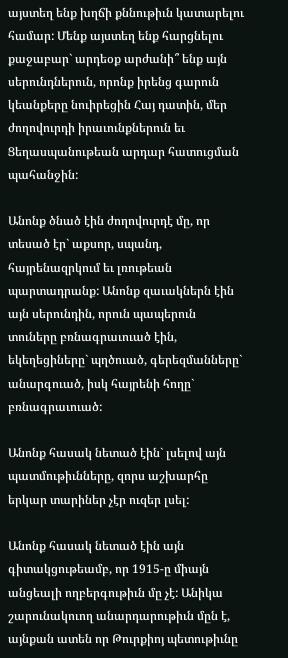այստեղ ենք խղճի քննութիւն կատարելու համար: Մենք այստեղ ենք հարցնելու քաջաբար` արդեօք արժանի՞ ենք այն սերունդներուն, որոնք իրենց գարուն կեանքերը նուիրեցին Հայ դատին, մեր ժողովուրդի իրաւունքներուն եւ Ցեղասպանութեան արդար հատուցման պահանջին:

Անոնք ծնած էին ժողովուրդէ մը, որ տեսած էր` աքսոր, սպանդ, հայրենազրկում եւ լռութեան պարտադրանք: Անոնք զաւակներն էին այն սերունդին, որուն պապերուն տուները բռնագրաւուած էին, եկեղեցիները` պղծուած, գերեզմանները` անարգուած, իսկ հայրենի հողը` բռնագրաւուած:

Անոնք հասակ նետած էին` լսելով այն պատմութիւնները, զորս աշխարհը երկար տարիներ չէր ուզեր լսել:

Անոնք հասակ նետած էին այն գիտակցութեամբ, որ 1915-ը միայն անցեալի ողբերգութիւն մը չէ: Անիկա շարունակուող անարդարութիւն մըն է, այնքան ատեն որ Թուրքիոյ պետութիւնը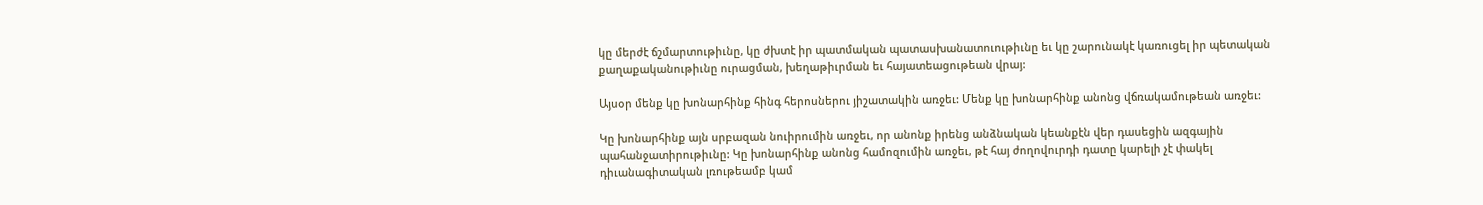կը մերժէ ճշմարտութիւնը, կը ժխտէ իր պատմական պատասխանատուութիւնը եւ կը շարունակէ կառուցել իր պետական քաղաքականութիւնը ուրացման, խեղաթիւրման եւ հայատեացութեան վրայ:

Այսօր մենք կը խոնարհինք հինգ հերոսներու յիշատակին առջեւ: Մենք կը խոնարհինք անոնց վճռակամութեան առջեւ:

Կը խոնարհինք այն սրբազան նուիրումին առջեւ, որ անոնք իրենց անձնական կեանքէն վեր դասեցին ազգային պահանջատիրութիւնը: Կը խոնարհինք անոնց համոզումին առջեւ, թէ հայ ժողովուրդի դատը կարելի չէ փակել դիւանագիտական լռութեամբ կամ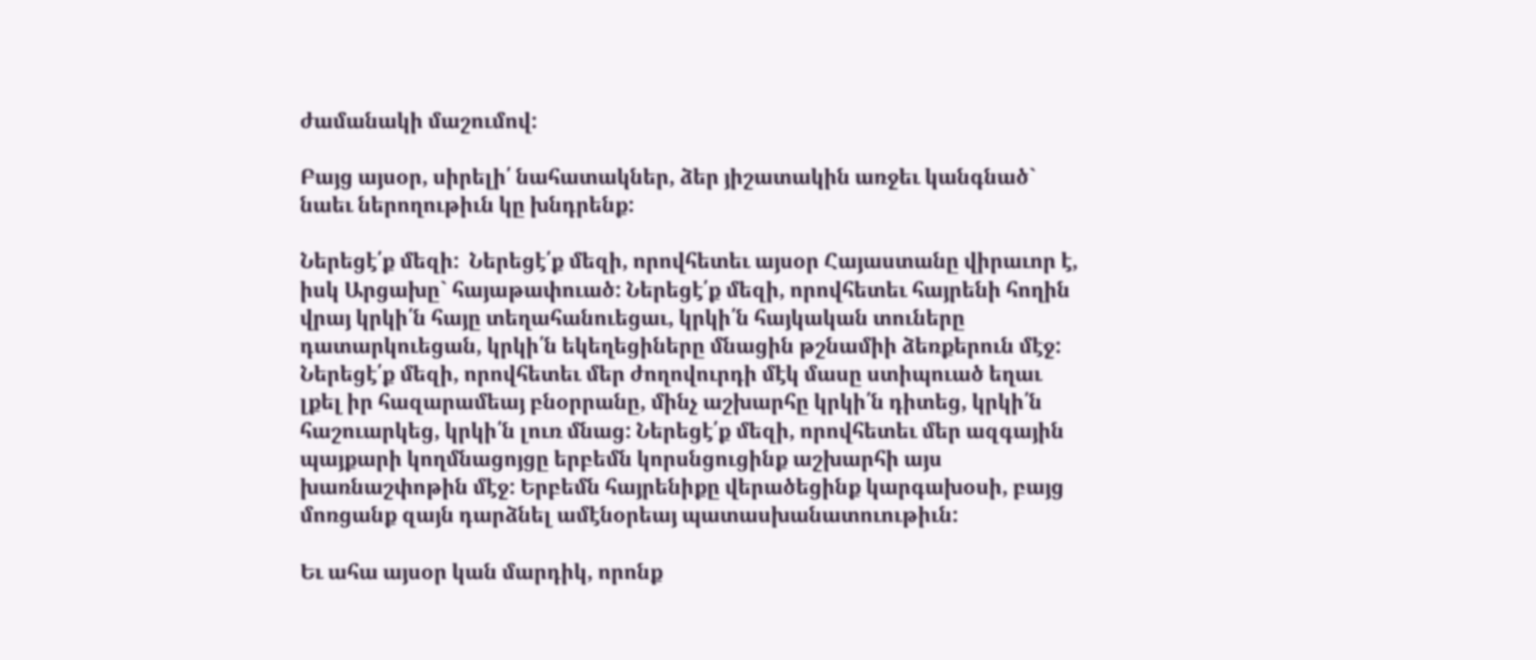ժամանակի մաշումով:

Բայց այսօր, սիրելի՛ նահատակներ, ձեր յիշատակին առջեւ կանգնած` նաեւ ներողութիւն կը խնդրենք:

Ներեցէ՛ք մեզի:  Ներեցէ՛ք մեզի, որովհետեւ այսօր Հայաստանը վիրաւոր է, իսկ Արցախը` հայաթափուած: Ներեցէ՛ք մեզի, որովհետեւ հայրենի հողին վրայ կրկի՛ն հայը տեղահանուեցաւ, կրկի՛ն հայկական տուները դատարկուեցան, կրկի՛ն եկեղեցիները մնացին թշնամիի ձեռքերուն մէջ: Ներեցէ՛ք մեզի, որովհետեւ մեր ժողովուրդի մէկ մասը ստիպուած եղաւ լքել իր հազարամեայ բնօրրանը, մինչ աշխարհը կրկի՛ն դիտեց, կրկի՛ն հաշուարկեց, կրկի՛ն լուռ մնաց: Ներեցէ՛ք մեզի, որովհետեւ մեր ազգային պայքարի կողմնացոյցը երբեմն կորսնցուցինք աշխարհի այս խառնաշփոթին մէջ: Երբեմն հայրենիքը վերածեցինք կարգախօսի, բայց մոռցանք զայն դարձնել ամէնօրեայ պատասխանատուութիւն:

Եւ ահա այսօր կան մարդիկ, որոնք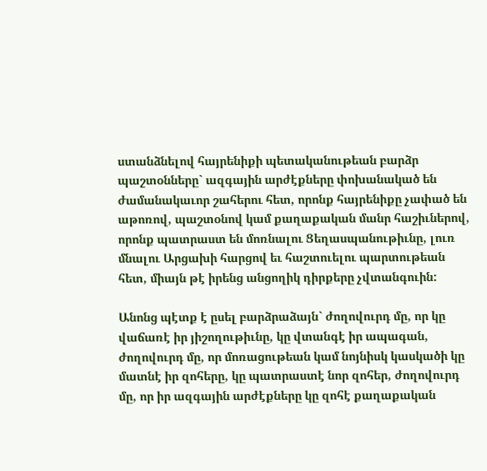ստանձնելով հայրենիքի պետականութեան բարձր պաշտօնները` ազգային արժէքները փոխանակած են ժամանակաւոր շահերու հետ, որոնք հայրենիքը չափած են աթոռով, պաշտօնով կամ քաղաքական մանր հաշիւներով, որոնք պատրաստ են մոռնալու Ցեղասպանութիւնը, լուռ մնալու Արցախի հարցով եւ հաշտուելու պարտութեան հետ, միայն թէ իրենց անցողիկ դիրքերը չվտանգուին:

Անոնց պէտք է ըսել բարձրաձայն` ժողովուրդ մը, որ կը վաճառէ իր յիշողութիւնը, կը վտանգէ իր ապագան, ժողովուրդ մը, որ մոռացութեան կամ նոյնիսկ կասկածի կը մատնէ իր զոհերը, կը պատրաստէ նոր զոհեր, ժողովուրդ մը, որ իր ազգային արժէքները կը զոհէ քաղաքական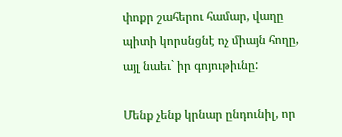փոքր շահերու համար, վաղը պիտի կորսնցնէ ոչ միայն հողը, այլ նաեւ` իր գոյութիւնը:

Մենք չենք կրնար ընդունիլ, որ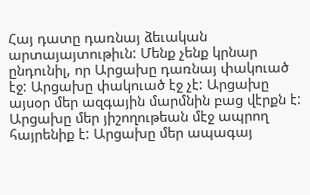Հայ դատը դառնայ ձեւական արտայայտութիւն: Մենք չենք կրնար ընդունիլ, որ Արցախը դառնայ փակուած էջ: Արցախը փակուած էջ չէ: Արցախը այսօր մեր ազգային մարմնին բաց վէրքն է:  Արցախը մեր յիշողութեան մէջ ապրող հայրենիք է: Արցախը մեր ապագայ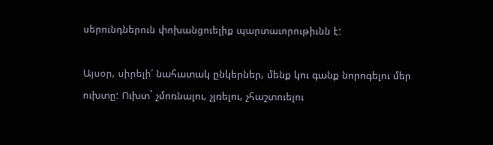սերունդներուն փոխանցուելիք պարտաւորութիւնն է:

Այսօր, սիրելի՛ նահատակ ընկերներ, մենք կու գանք նորոգելու մեր ուխտը: Ուխտ` չմոռնալու, չլռելու, չհաշտուելու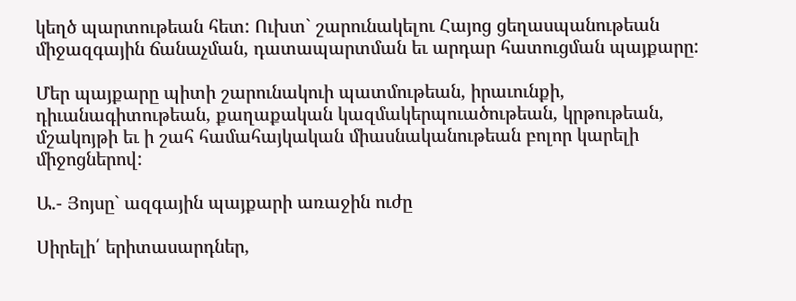կեղծ պարտութեան հետ: Ուխտ` շարունակելու Հայոց ցեղասպանութեան միջազգային ճանաչման, դատապարտման եւ արդար հատուցման պայքարը:

Մեր պայքարը պիտի շարունակուի պատմութեան, իրաւունքի, դիւանագիտութեան, քաղաքական կազմակերպուածութեան, կրթութեան, մշակոյթի եւ ի շահ համահայկական միասնականութեան բոլոր կարելի միջոցներով:

Ա.- Յոյսը` ազգային պայքարի առաջին ուժը

Սիրելի՛ երիտասարդներ,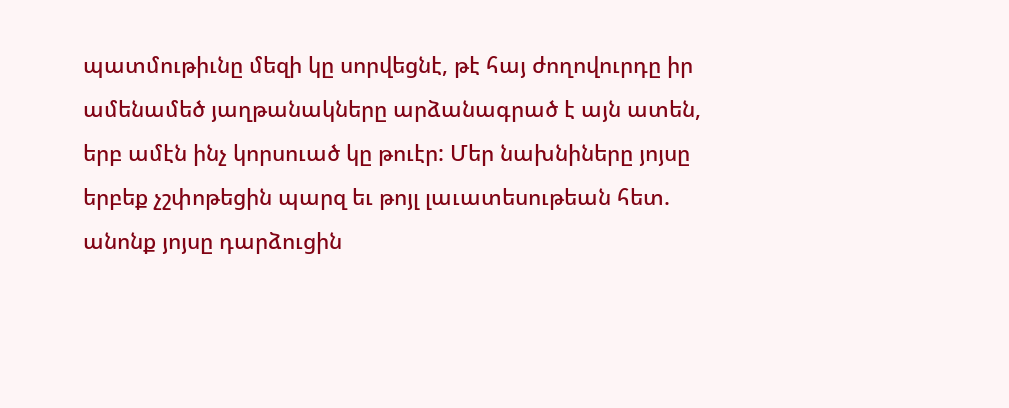պատմութիւնը մեզի կը սորվեցնէ, թէ հայ ժողովուրդը իր ամենամեծ յաղթանակները արձանագրած է այն ատեն, երբ ամէն ինչ կորսուած կը թուէր: Մեր նախնիները յոյսը երբեք չշփոթեցին պարզ եւ թոյլ լաւատեսութեան հետ. անոնք յոյսը դարձուցին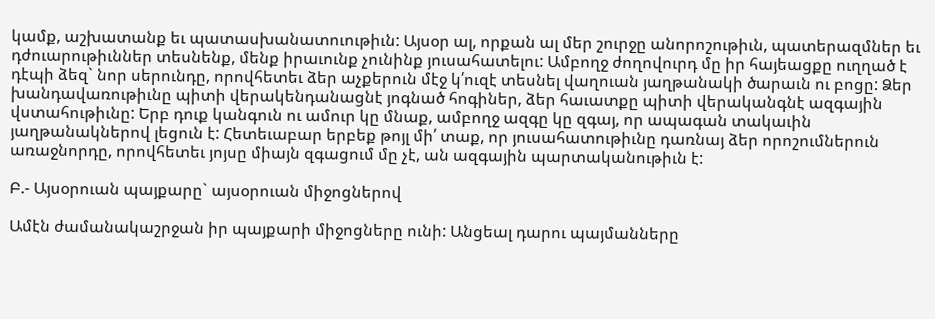կամք, աշխատանք եւ պատասխանատուութիւն: Այսօր ալ, որքան ալ մեր շուրջը անորոշութիւն, պատերազմներ եւ դժուարութիւններ տեսնենք, մենք իրաւունք չունինք յուսահատելու: Ամբողջ ժողովուրդ մը իր հայեացքը ուղղած է դէպի ձեզ` նոր սերունդը, որովհետեւ ձեր աչքերուն մէջ կ՛ուզէ տեսնել վաղուան յաղթանակի ծարաւն ու բոցը: Ձեր խանդավառութիւնը պիտի վերակենդանացնէ յոգնած հոգիներ, ձեր հաւատքը պիտի վերականգնէ ազգային վստահութիւնը: Երբ դուք կանգուն ու ամուր կը մնաք, ամբողջ ազգը կը զգայ, որ ապագան տակաւին յաղթանակներով լեցուն է: Հետեւաբար երբեք թոյլ մի՛ տաք, որ յուսահատութիւնը դառնայ ձեր որոշումներուն առաջնորդը, որովհետեւ յոյսը միայն զգացում մը չէ, ան ազգային պարտականութիւն է:

Բ.- Այսօրուան պայքարը` այսօրուան միջոցներով

Ամէն ժամանակաշրջան իր պայքարի միջոցները ունի: Անցեալ դարու պայմանները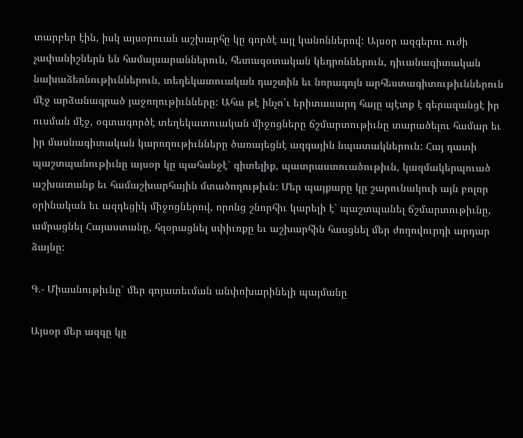տարբեր էին, իսկ այսօրուան աշխարհը կը գործէ այլ կանոններով: Այսօր ազգերու ուժի չափանիշներն են համալսարաններուն, հետազօտական կեդրոններուն, դիւանագիտական նախաձեռնութիւններուն, տեղեկատուական դաշտին եւ նորագոյն արհեստագիտութիւններուն մէջ արձանագրած յաջողութիւնները: Ահա թէ ինչո՛ւ երիտասարդ հայը պէտք է գերազանցէ իր ուսման մէջ, օգտագործէ տեղեկատուական միջոցները ճշմարտութիւնը տարածելու համար եւ իր մասնագիտական կարողութիւնները ծառայեցնէ ազգային նպատակներուն: Հայ դատի պաշտպանութիւնը այսօր կը պահանջէ` գիտելիք, պատրաստուածութիւն, կազմակերպուած աշխատանք եւ համաշխարհային մտածողութիւն: Մեր պայքարը կը շարունակուի այն բոլոր օրինական եւ ազդեցիկ միջոցներով, որոնց շնորհիւ կարելի է` պաշտպանել ճշմարտութիւնը, ամրացնել Հայաստանը, հզօրացնել սփիւռքը եւ աշխարհին հասցնել մեր ժողովուրդի արդար ձայնը:

Գ.- Միասնութիւնը` մեր գոյատեւման անփոխարինելի պայմանը

Այսօր մեր ազգը կը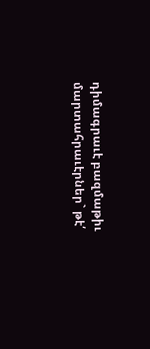դիմագրաւէ բազմաթիւ մարտահրաւէրներ` թէ՛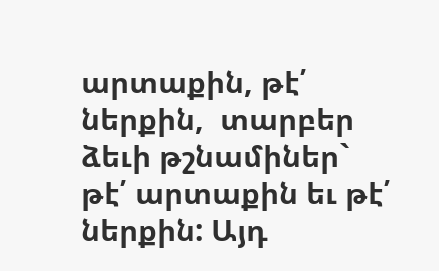արտաքին, թէ՛ ներքին,  տարբեր ձեւի թշնամիներ` թէ՛ արտաքին եւ թէ՛ ներքին: Այդ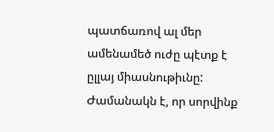պատճառով ալ մեր ամենամեծ ուժը պէտք է ըլլայ միասնութիւնը: Ժամանակն է, որ սորվինք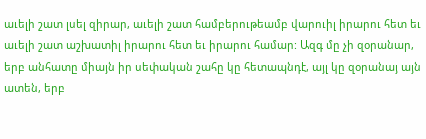աւելի շատ լսել զիրար, աւելի շատ համբերութեամբ վարուիլ իրարու հետ եւ աւելի շատ աշխատիլ իրարու հետ եւ իրարու համար: Ազգ մը չի զօրանար, երբ անհատը միայն իր սեփական շահը կը հետապնդէ, այլ կը զօրանայ այն ատեն, երբ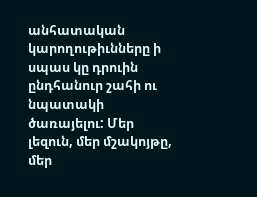անհատական կարողութիւնները ի սպաս կը դրուին ընդհանուր շահի ու նպատակի ծառայելու: Մեր լեզուն, մեր մշակոյթը, մեր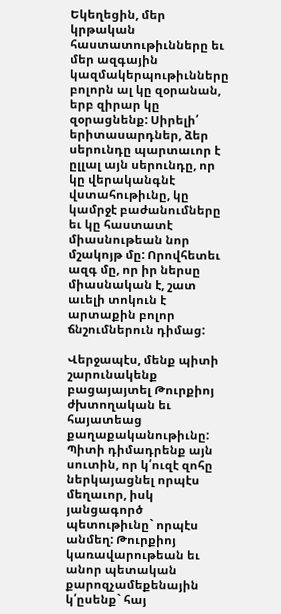Եկեղեցին, մեր կրթական հաստատութիւնները եւ մեր ազգային կազմակերպութիւնները բոլորն ալ կը զօրանան, երբ զիրար կը զօրացնենք: Սիրելի՛ երիտասարդներ, ձեր սերունդը պարտաւոր է ըլլալ այն սերունդը, որ կը վերականգնէ վստահութիւնը, կը կամրջէ բաժանումները եւ կը հաստատէ միասնութեան նոր մշակոյթ մը: Որովհետեւ ազգ մը, որ իր ներսը միասնական է, շատ աւելի տոկուն է արտաքին բոլոր ճնշումներուն դիմաց:

Վերջապէս, մենք պիտի շարունակենք բացայայտել Թուրքիոյ ժխտողական եւ հայատեաց քաղաքականութիւնը: Պիտի դիմադրենք այն սուտին, որ կ՛ուզէ զոհը ներկայացնել որպէս մեղաւոր, իսկ յանցագործ պետութիւնը` որպէս անմեղ: Թուրքիոյ կառավարութեան եւ անոր պետական քարոզչամեքենային կ՛ըսենք` հայ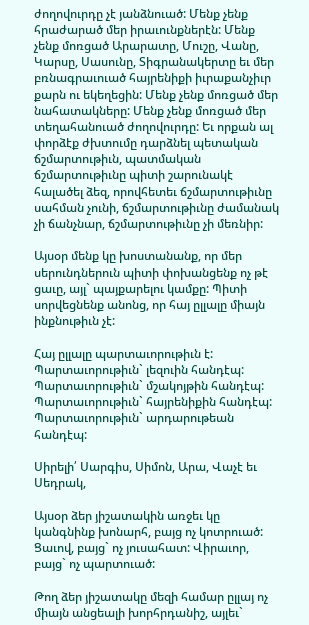ժողովուրդը չէ յանձնուած: Մենք չենք հրաժարած մեր իրաւունքներէն: Մենք չենք մոռցած Արարատը, Մուշը, Վանը, Կարսը, Սասունը, Տիգրանակերտը եւ մեր բռնագրաւուած հայրենիքի իւրաքանչիւր քարն ու եկեղեցին: Մենք չենք մոռցած մեր նահատակները: Մենք չենք մոռցած մեր տեղահանուած ժողովուրդը: Եւ որքան ալ փորձէք ժխտումը դարձնել պետական ճշմարտութիւն, պատմական ճշմարտութիւնը պիտի շարունակէ հալածել ձեզ, որովհետեւ ճշմարտութիւնը սահման չունի, ճշմարտութիւնը ժամանակ չի ճանչնար, ճշմարտութիւնը չի մեռնիր:

Այսօր մենք կը խոստանանք, որ մեր սերունդներուն պիտի փոխանցենք ոչ թէ ցաւը, այլ` պայքարելու կամքը: Պիտի սորվեցնենք անոնց, որ հայ ըլլալը միայն ինքնութիւն չէ:

Հայ ըլլալը պարտաւորութիւն է: Պարտաւորութիւն` լեզուին հանդէպ: Պարտաւորութիւն` մշակոյթին հանդէպ: Պարտաւորութիւն` հայրենիքին հանդէպ: Պարտաւորութիւն` արդարութեան հանդէպ:

Սիրելի՛ Սարգիս, Սիմոն, Արա, Վաչէ եւ Սեդրակ,

Այսօր ձեր յիշատակին առջեւ կը կանգնինք խոնարհ, բայց ոչ կոտրուած: Ցաւով, բայց` ոչ յուսահատ: Վիրաւոր, բայց` ոչ պարտուած:

Թող ձեր յիշատակը մեզի համար ըլլայ ոչ միայն անցեալի խորհրդանիշ, այլեւ`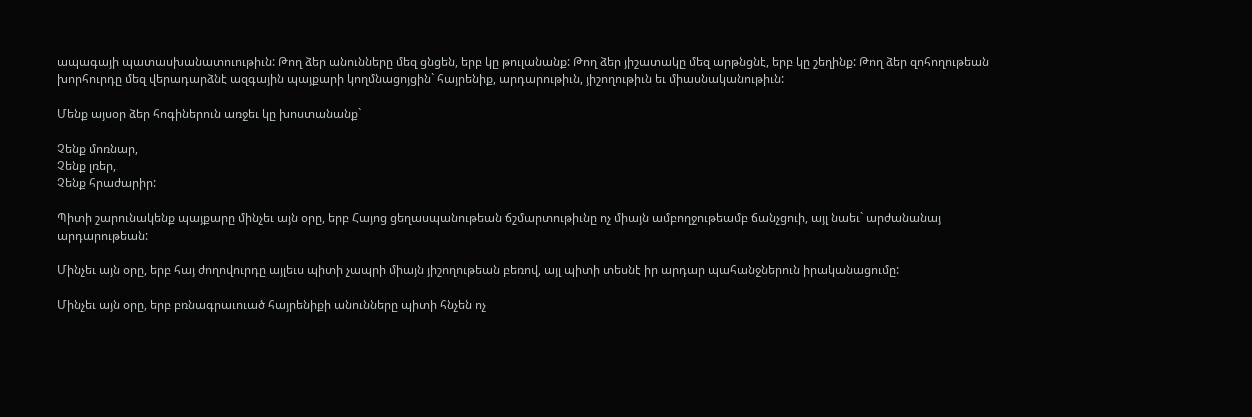ապագայի պատասխանատուութիւն: Թող ձեր անունները մեզ ցնցեն, երբ կը թուլանանք: Թող ձեր յիշատակը մեզ արթնցնէ, երբ կը շեղինք: Թող ձեր զոհողութեան խորհուրդը մեզ վերադարձնէ ազգային պայքարի կողմնացոյցին` հայրենիք, արդարութիւն, յիշողութիւն եւ միասնականութիւն:

Մենք այսօր ձեր հոգիներուն առջեւ կը խոստանանք`

Չենք մոռնար,
Չենք լռեր,
Չենք հրաժարիր:

Պիտի շարունակենք պայքարը մինչեւ այն օրը, երբ Հայոց ցեղասպանութեան ճշմարտութիւնը ոչ միայն ամբողջութեամբ ճանչցուի, այլ նաեւ` արժանանայ արդարութեան:

Մինչեւ այն օրը, երբ հայ ժողովուրդը այլեւս պիտի չապրի միայն յիշողութեան բեռով, այլ պիտի տեսնէ իր արդար պահանջներուն իրականացումը:

Մինչեւ այն օրը, երբ բռնագրաւուած հայրենիքի անունները պիտի հնչեն ոչ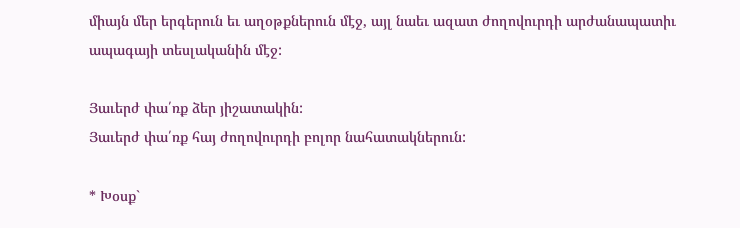միայն մեր երգերուն եւ աղօթքներուն մէջ, այլ նաեւ ազատ ժողովուրդի արժանապատիւ ապագայի տեսլականին մէջ:

Յաւերժ փա՛ռք ձեր յիշատակին:
Յաւերժ փա՛ռք հայ ժողովուրդի բոլոր նահատակներուն:

* Խօսք`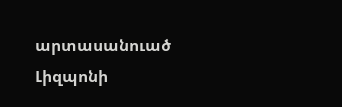արտասանուած Լիզպոնի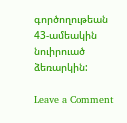գործողութեան 43-ամեակին նուիրուած ձեռարկին:

Leave a Comment